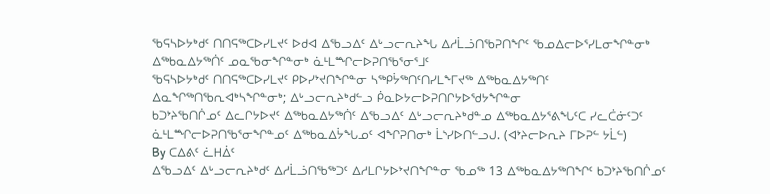ᖃᕋᓴᐅᔭᒃᑯᑦ ᑎᑎᕋᖅᑕᐅᓯᒪᔪᑦ ᐅᑯᐊ ᐃᖃᓗᐃᑦ ᐃᒡᓗᓕᕆᔨᖓ ᐃᓱᒫᓘᑎᖃᕈᑎᖏᑦ ᖃᓄᐃᓕᐅᕐᓯᒪᓂᖏᓐᓂᒃ ᐃᖅᑲᓇᐃᔭᖅᑏᑦ ᓄᓇᖃᓂᖏᓐᓂᒃ ᓈᒻᒪᙱᓕᐅᕈᑎᖃᕐᓂᕐᒧᑦ
ᖃᕋᓴᐅᔭᒃᑯᑦ ᑎᑎᕋᖅᑕᐅᓯᒪᔪᑦ ᑭᐅᓯᔾᔪᑎᖏᓐᓂ ᓴᖅᑭᔮᖅᑎᑦᑎᓯᒪᖕᒥᔪᖅ ᐃᖅᑲᓇᐃᔭᖅᑎᑦ ᐃᓇᖏᖅᑎᖃᕆᐊᒃᓴᖏᓐᓂᒃ; ᐃᒡᓗᓕᕆᔨᒃᑯᓪᓗ ᑮᓇᐅᔭᓕᐅᕈᑎᒋᔭᐅᖁᔭᖏᓐᓂ
ᑲᑐᔾᔨᖃᑎᒌᓄᑦ ᐃᓚᒋᔭᐅᔪᑦ ᐃᖅᑲᓇᐃᔭᖅᑏᑦ ᐃᖃᓗᐃᑦ ᐃᒡᓗᓕᕆᔨᒃᑯᓐᓄ ᐃᖅᑲᓇᐃᔭᕐᕕᖓᑦᑕ ᓯᓚᑖᓃᑦᑐᑦ ᓈᒻᒪᙱᓕᐅᕈᑎᖃᕐᓂᖏᓐᓄᑦ ᐃᖅᑲᓇᐃᔮᖓᓄᑦ ᐊᖏᕈᑎᓂᒃ ᒫᔅᓯᐅᑎᓪᓗᒍ. (ᐊᔾᔨᓕᐅᕆᔨ ᒥᐅᕈᓪ ᔭᒫᓪ)
By ᑕᐃᕕᑦ ᓛᕼᐄᑦ
ᐃᖃᓗᐃᑦ ᐃᒡᓗᓕᕆᔨᒃᑯᑦ ᐃᓱᒫᓘᑎᖃᖅᑐᑦ ᐃᓱᒪᒋᔭᐅᔾᔪᑎᖏᓐᓂ ᖃᓄᖅ 13 ᐃᖅᑲᓇᐃᔭᖅᑎᖏᑦ ᑲᑐᔾᔨᖃᑎᒌᓄᑦ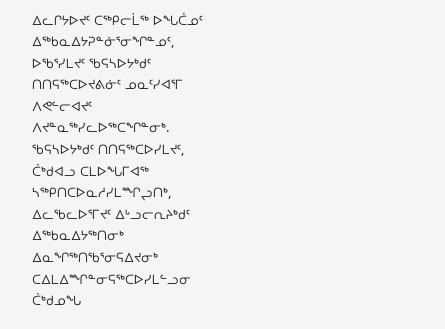ᐃᓚᒋᔭᐅᔪᑦ ᑕᖅᑭᓕᒫᖅ ᐅᖓᑖᓄᑦ ᐃᖅᑲᓇᐃᔭᕈᓐᓃᕐᓂᖏᓐᓄᑦ, ᐅᖃᕐᓯᒪᔪᑦ ᖃᕋᓴᐅᔭᒃᑯᑦ ᑎᑎᕋᖅᑕᐅᔪᕕᓃᑦ ᓄᓇᑦᓯᐊᕐᒥ ᐱᕙᓪᓕᐊᔪᑦ ᐱᔪᓐᓇᖅᓯᓚᐅᖅᑕᖏᓐᓂᒃ.
ᖃᕋᓴᐅᔭᒃᑯᑦ ᑎᑎᕋᖅᑕᐅᓯᒪᔪᑦ, ᑖᒃᑯᐊᓗ ᑕᒪᐅᖓᒥᐊᖅ ᓴᖅᑭᑎᑕᐅᓇᓱᓯᒪᙱᖢᑎᒃ, ᐃᓚᖃᓚᐅᕐᒥᔪᑦ ᐃᒡᓗᓕᕆᔨᒃᑯᑦ ᐃᖅᑲᓇᐃᔭᖅᑎᓂᒃ ᐃᓇᖏᖅᑎᖃᕐᓂᕋᐃᔪᓂᒃ ᑕᐃᒪᐃᙱᓐᓂᕋᖅᑕᐅᓯᒪᓪᓗᓂ ᑖᒃᑯᓄᖓ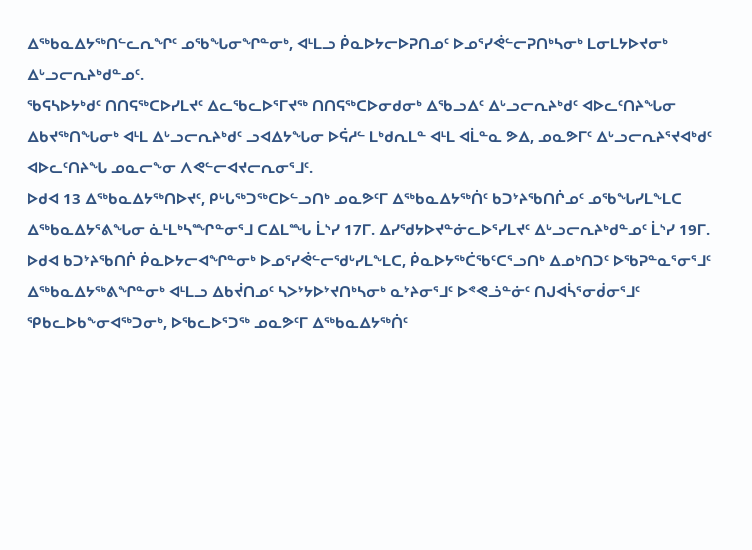ᐃᖅᑲᓇᐃᔭᖅᑎᓪᓚᕆᖏᑦ ᓄᖃᖓᓂᖏᓐᓂᒃ, ᐊᒻᒪᓗ ᑮᓇᐅᔭᓕᐅᕈᑎᓄᑦ ᐅᓄᕐᓯᕚᓪᓕᕈᑎᒃᓴᓂᒃ ᒪᓂᒪᔭᐅᔪᓂᒃ ᐃᒡᓗᓕᕆᔨᒃᑯᓐᓄᑦ.
ᖃᕋᓴᐅᔭᒃᑯᑦ ᑎᑎᕋᖅᑕᐅᓯᒪᔪᑦ ᐃᓚᖃᓚᐅᕐᒥᔪᖅ ᑎᑎᕋᖅᑕᐅᓂᑯᓂᒃ ᐃᖃᓗᐃᑦ ᐃᒡᓗᓕᕆᔨᒃᑯᑦ ᐊᐅᓚᑦᑎᔨᖓᓂ ᐃᑲᔪᖅᑎᖓᓂᒃ ᐊᒻᒪ ᐃᒡᓗᓕᕆᔨᒃᑯᑦ ᓗᐊᐃᔭᖓᓂ ᐅᕌᓱᓪ ᒪᒃᑯᕆᒪᓐ ᐊᒻᒪ ᐊᒫᓐᓇ ᕗᐃ, ᓄᓇᕗᒥᑦ ᐃᒡᓗᓕᕆᔨᕐᔪᐊᒃᑯᑦ ᐊᐅᓚᑦᑎᔨᖓ ᓄᓇᓕᖕᓂ ᐱᕙᓪᓕᐊᔪᓕᕆᓂᕐᒧᑦ.
ᐅᑯᐊ 13 ᐃᖅᑲᓇᐃᔭᖅᑎᐅᔪᑦ, ᑭᒡᒐᖅᑐᖅᑕᐅᓪᓗᑎᒃ ᓄᓇᕗᑦᒥ ᐃᖅᑲᓇᐃᔭᖅᑏᑦ ᑲᑐᔾᔨᖃᑎᒌᓄᑦ ᓄᖃᖓᓯᒪᖕᒪᑕ ᐃᖅᑲᓇᐃᔭᕐᕕᖓᓂ ᓈᒻᒪᒃᓴᙱᓐᓂᕐᒧ ᑕᐃᒪᙵ ᒫᔅᓯ 17ᒥ. ᐃᓯᖁᔭᐅᔪᓐᓃᓚᐅᕐᓯᒪᔪᑦ ᐃᒡᓗᓕᕆᔨᒃᑯᓐᓄᑦ ᒫᔅᓯ 19ᒥ.
ᐅᑯᐊ ᑲᑐᔾᔨᖃᑎᒌ ᑮᓇᐅᔭᓕᐊᖏᓐᓂᒃ ᐅᓄᕐᓯᕚᓪᓕᖁᒡᓯᒪᖕᒪᑕ, ᑮᓇᐅᔭᖅᑖᖃᑦᑕᕐᓗᑎᒃ ᐃᓄᒃᑎᑐᑦ ᐅᖃᕈᓐᓇᕐᓂᕐᒧᑦ ᐃᖅᑲᓇᐃᔭᖅᕕᖏᓐᓂᒃ ᐊᒻᒪᓗ ᐃᑲᔫᑎᓄᑦ ᓴᐳᔾᔭᐅᔾᔪᑎᒃᓴᓂᒃ ᓇᔾᔨᓂᕐᒧᑦ ᐅᕝᕙᓘᓐᓃᑦ ᑎᒍᐊᓵᕐᓂᑰᓂᕐᒧᑦ ᕿᑲᓚᐅᑲᖕᓂᐊᖅᑐᓂᒃ, ᐅᖃᓚᐅᕐᑐᖅ ᓄᓇᕗᑦᒥ ᐃᖅᑲᓇᐃᔭᖅᑏᑦ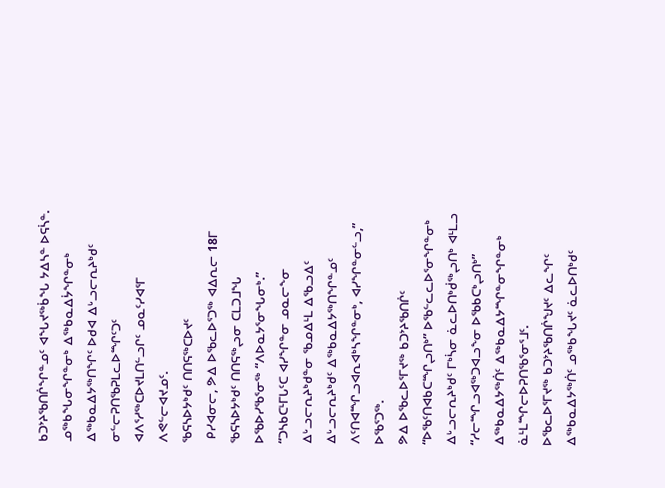ᑲᑐᔾᔨᖃᑎᒌᖏᓐᓄᑦ ᐊᖓᔪᖅᑳᖓ ᔭᐃᓴᓐ ᐅᕋᓵᓐ.
ᓄᖅᑲᖓᓂᖏᓐᓂᒃ ᐃᖅᑲᓇᐃᔮᖏᓐᓂᒃ ᐃᖅᑲᓇᐃᔭᖅᑎᖏᑦ ᐅᑯᐊ ᐃᒡᓗᓕᕆᔨᒃᑯᑦ ᓂᓪᓕᕈᑎᖃᕈᒪᓚᐅᙱᑦᑐᑦ ᐊᐱᕐᓱᖅᑕᐅᔪᒪᑎᓪᓗᒋᑦ ᓄᓇᑦᓯᐊᕐᒥ ᐱᕙᓪᓕᐊᔪᓄᑦ.
ᖃᕋᓴᐅᔭᒃᑯᑦ ᑎᑎᕋᖅᑕᐅᔪᑦ
 ᑭᓯᐊᓂᓕ, ᕗᐃ ᐅᖃᓚᐅᕐᑐᖅ ᐊᐃᕆᓕ 18ᒥ ᖃᕋᓴᐅᔭᒃᑯᑦ ᑎᑎᕋᖅᖢᓂ ᑕᒪᑐᒧᖓ ᐅᖃᐅᓯᖃᕐᓂᖅ “ᐱᐅᓇᔭᕐᓂᖓᓂᒃ.”
“ᑐᓴᑲᑕᒻᒥᒐᑦᑕ ᐊᓯᖏᓐᓂ ᓄᓇᓕᖕᓂ ᐃᒡᓗᓕᕆᔨᒃᑯᓐᓂ ᖃᓄᐃᒻᒪ ᐃᖃᓗᐃᑦ ᐃᒡᓗᓕᕆᔨᒃᑯᑦ ᐃᖅᑲᓇᐃᔭᖅᑎᖏᓐᓄᑦ ᐱᑦᑎᐊᙱᓗᐊᕆᐊᒃᓴᖏᓐᓂᒃ, ᐊᓯᖏᓐᓂᓪᓗ,” ᐅᖃᕐᑐᖅ.
ᕗᐃ ᐅᖃᓚᐅᕐᒥᔪᖅ ᑲᑐᔾᔨᖃᑎᒌᑦ “ᐅᖃᑦᑎᐊᑲᑕᙱᖢᑎᒃ” ᐅᖃᓪᓚᓚᐅᕐᓂᖏᓐᓂᒃ ᐃᒡᓗᓕᕆᔨᒃᑯᑦ ᒥᒃᓵᓂ ᓈᓚᐅᑎᒃᑰᖅᖢᑎᒃ ᐊᒻᒪᓗ “ᓱᓕᙱᓗᐊᖅᑐᐊᓗᖕᓂ ᐅᖃᑲᑕᒃᖢᑎᒃ” ᐃᖅᑲᓇᐃᔭᖅᑏᑦ ᐃᖅᑲᓇᐃᔭᙱᓐᓂᖏᓐᓂᒃ ᓈᒻᒪᙱᓕᐅᕈᑎᖃᕐᓂᕐᒧᑦ.
ᐅᖃᓚᐅᕐᒥᔪᖅ ᑲᑐᔾᔨᖃᑎᒌᖑᔪᑦ ᐃᓚᖏᑦ ᐃᖅᑲᓇᐃᔭᖅᑏᑦ ᓄᖅᑲᖓᔪᑦ ᓈᓚᐅᑎᒃᑯᑦ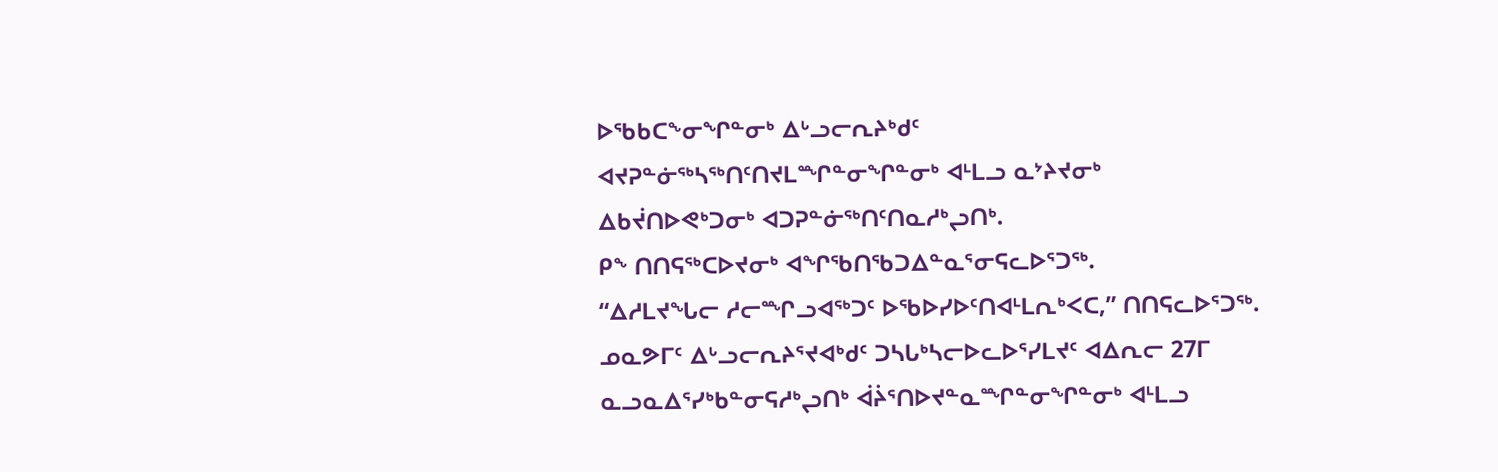ᐅᖃᑲᑕᖕᓂᖏᓐᓂᒃ ᐃᒡᓗᓕᕆᔨᒃᑯᑦ ᐊᔪᕈᓐᓃᖅᓴᖅᑎᑦᑎᔪᒪᙱᓐᓂᖏᓐᓂᒃ ᐊᒻᒪᓗ ᓇᔾᔨᔪᓂᒃ ᐃᑲᔫᑎᐅᕙᒃᑐᓂᒃ ᐊᑐᕈᓐᓃᖅᑎᑦᑎᓇᓱᒃᖢᑎᒃ.
ᑭᖕ ᑎᑎᕋᖅᑕᐅᔪᓂᒃ ᐊᖏᖃᑎᖃᑐᐃᓐᓇᕐᓂᕋᓚᐅᕐᑐᖅ.
“ᐃᓱᒪᔪᖓᓕ ᓱᓕᙱᓗᐊᖅᑐᑦ ᐅᖃᐅᓯᐅᑦᑎᐊᒻᒪᕆᒃᐸᑕ,” ᑎᑎᕋᓚᐅᕐᑐᖅ.
ᓄᓇᕗᒥᑦ ᐃᒡᓗᓕᕆᔨᕐᔪᐊᒃᑯᑦ ᑐᓴᒐᒃᓴᓕᐅᓚᐅᕐᓯᒪᔪᑦ ᐊᐃᕆᓕ 27ᒥ ᓇᓗᓇᐃᕐᓯᒃᑲᓐᓂᕋᓱᒃᖢᑎᒃ ᐋᔩᕐᑎᐅᔪᓐᓇᙱᓐᓂᖏᓐᓂᒃ ᐊᒻᒪᓗ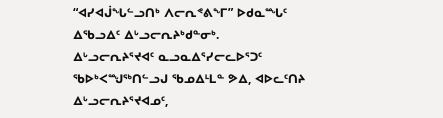“ᐊᓯᐊᒎᖓᓪᓗᑎᒃ ᐱᓕᕆᕝᕕᖕᒥ” ᐅᑯᓇᙵᑦ ᐃᖃᓗᐃᑦ ᐃᒡᓗᓕᕆᔨᒃᑯᓐᓂᒃ.
ᐃᒡᓗᓕᕆᔨᕐᔪᐊᑦ ᓇᓗᓇᐃᕐᓯᓕᓚᐅᕐᑐᑦ ᖃᐅᒃᐸᙳᖅᑎᓪᓗᒍ ᖃᓄᐃᒻᒪᓐ ᕗᐃ, ᐊᐅᓚᑦᑎᔨ ᐃᒡᓗᓕᕆᔨᕐᔪᐊᓄᑦ,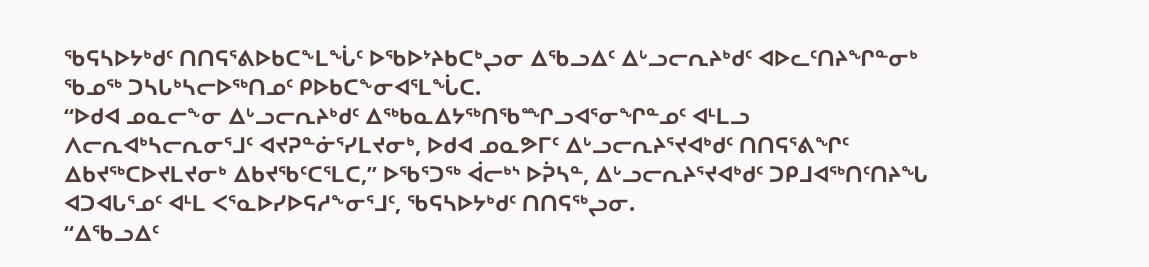ᖃᕋᓴᐅᔭᒃᑯᑦ ᑎᑎᕋᕐᕕᐅᑲᑕᖕᒪᖔᑦ ᐅᖃᐅᔾᔨᑲᑕᒃᖢᓂ ᐃᖃᓗᐃᑦ ᐃᒡᓗᓕᕆᔨᒃᑯᑦ ᐊᐅᓚᑦᑎᔨᖏᓐᓂᒃ ᖃᓄᖅ ᑐᓴᒐᒃᓴᓕᐅᖅᑎᓄᑦ ᑭᐅᑲᑕᖕᓂᐊᕐᒪᖔᑕ.
“ᐅᑯᐊ ᓄᓇᓕᖕᓂ ᐃᒡᓗᓕᕆᔨᒃᑯᑦ ᐃᖅᑲᓇᐃᔭᖅᑎᖃᙱᓗᐊᕐᓂᖏᓐᓄᑦ ᐊᒻᒪᓗ ᐱᓕᕆᐊᒃᓴᓕᕆᓂᕐᒧᑦ ᐊᔪᕈᓐᓃᕐᓯᒪᔪᓂᒃ, ᐅᑯᐊ ᓄᓇᕗᒥᑦ ᐃᒡᓗᓕᕆᔨᕐᔪᐊᒃᑯᑦ ᑎᑎᕋᕐᕕᖏᑦ ᐃᑲᔪᖅᑕᐅᔪᒪᔪᓂᒃ ᐃᑲᔪᖃᑦᑕᕐᒪᑕ,” ᐅᖃᕐᑐᖅ ᐋᓕᒃᔅ ᐅᕉᓴᓐ, ᐃᒡᓗᓕᕆᔨᕐᔪᐊᒃᑯᑦ ᑐᑭᒧᐊᖅᑎᑦᑎᔨᖓ ᐊᑐᐊᒐᕐᓄᑦ ᐊᒻᒪ ᐸᕐᓇᐅᓯᐅᕋᓱᖕᓂᕐᒧᑦ, ᖃᕋᓴᐅᔭᒃᑯᑦ ᑎᑎᕋᖅᖢᓂ.
“ᐃᖃᓗᐃᑦ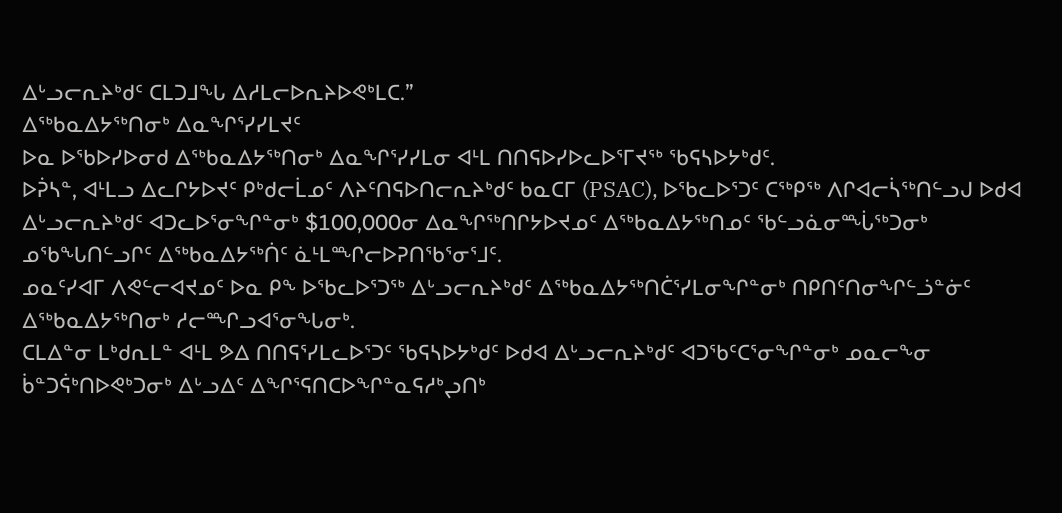ᐃᒡᓗᓕᕆᔨᒃᑯᑦ ᑕᒪᑐᒧᖓ ᐃᓱᒪᓕᐅᕆᔨᐅᕙᒃᒪᑕ.”
ᐃᖅᑲᓇᐃᔭᖅᑎᓂᒃ ᐃᓇᖏᕐᓯᓯᒪᔪᑦ
ᐅᓇ ᐅᖃᐅᓯᐅᓂᑯ ᐃᖅᑲᓇᐃᔭᖅᑎᓂᒃ ᐃᓇᖏᕐᓯᓯᒪᓂ ᐊᒻᒪ ᑎᑎᕋᐅᓯᐅᓚᐅᕐᒥᔪᖅ ᖃᕋᓴᐅᔭᒃᑯᑦ.
ᐅᕉᓴᓐ, ᐊᒻᒪᓗ ᐃᓚᒋᔭᐅᔪᑦ ᑭᒃᑯᓕᒫᓄᑦ ᐱᔨᑦᑎᕋᐅᑎᓕᕆᔨᒃᑯᑦ ᑲᓇᑕᒥ (PSAC), ᐅᖃᓚᐅᕐᑐᑦ ᑕᖅᑭᖅ ᐱᒋᐊᓕᓵᖅᑎᓪᓗᒍ ᐅᑯᐊ ᐃᒡᓗᓕᕆᔨᒃᑯᑦ ᐊᑐᓚᐅᕐᓂᖏᓐᓂᒃ $100,000ᓂ ᐃᓇᖏᖅᑎᒋᔭᐅᔪᓄᑦ ᐃᖅᑲᓇᐃᔭᖅᑎᓄᑦ ᖃᓪᓗᓈᓂᙶᖅᑐᓂᒃ ᓄᖃᖓᑎᓪᓗᒋᑦ ᐃᖅᑲᓇᐃᔭᖅᑏᑦ ᓈᒻᒪᙱᓕᐅᕈᑎᖃᕐᓂᕐᒧᑦ.
ᓄᓇᑦᓯᐊᒥ ᐱᕙᓪᓕᐊᔪᓄᑦ ᐅᓇ ᑭᖕ ᐅᖃᓚᐅᕐᑐᖅ ᐃᒡᓗᓕᕆᔨᒃᑯᑦ ᐃᖅᑲᓇᐃᔭᖅᑎᑖᕐᓯᒪᓂᖏᓐᓂᒃ ᑎᑭᑎᑦᑎᓂᖏᓪᓘᓐᓃᑦ ᐃᖅᑲᓇᐃᔭᖅᑎᓂᒃ ᓱᓕᙱᓗᐊᕐᓂᖓᓂᒃ.
ᑕᒪᐃᓐᓂ ᒪᒃᑯᕆᒪᓐ ᐊᒻᒪ ᕗᐃ ᑎᑎᕋᕐᓯᒪᓚᐅᕐᑐᑦ ᖃᕋᓴᐅᔭᒃᑯᑦ ᐅᑯᐊ ᐃᒡᓗᓕᕆᔨᒃᑯᑦ ᐊᑐᖃᑦᑕᕐᓂᖏᓐᓂᒃ ᓄᓇᓕᖕᓂ ᑳᓐᑐᕌᒃᑎᐅᕙᒃᑐᓂᒃ ᐃᒡᓗᐃᑦ ᐃᖏᕐᕋᑎᑕᐅᖏᓐᓇᕋᓱᒃᖢᑎᒃ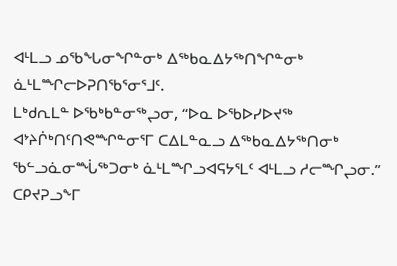ᐊᒻᒪᓗ ᓄᖃᖓᓂᖏᓐᓂᒃ ᐃᖅᑲᓇᐃᔭᖅᑎᖏᓐᓂᒃ ᓈᒻᒪᙱᓕᐅᕈᑎᖃᕐᓂᕐᒧᑦ.
ᒪᒃᑯᕆᒪᓐ ᐅᖃᒃᑲᓐᓂᖅᖢᓂ, “ᐅᓇ ᐅᖃᐅᓯᐅᔪᖅ ᐊᔾᔨᒌᒃᑎᑦᑎᕙᙱᓐᓂᕐᒥ ᑕᐃᒪᓐᓇᓗ ᐃᖅᑲᓇᐃᔭᖅᑎᓂᒃ ᖃᓪᓗᓈᓂᙶᖅᑐᓂᒃ ᓈᒻᒪᙱᓗᐊᕋᔭᕐᒪᑦ ᐊᒻᒪᓗ ᓱᓕᙱᖢᓂ.”
ᑕᑭᔪᕈᓗᖕᒥ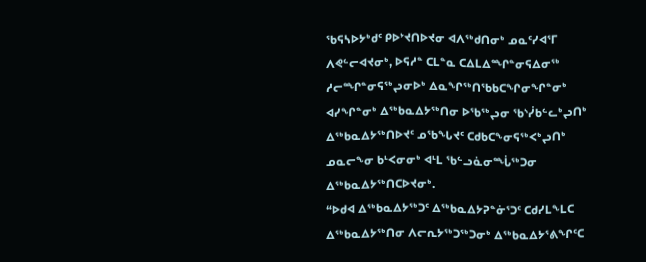ᖃᕋᓴᐅᔭᒃᑯᑦ ᑭᐅᔾᔪᑎᐅᔪᓂ ᐊᐱᖅᑯᑎᓂᒃ ᓄᓇᑦᓯᐊᕐᒥ ᐱᕙᓪᓕᐊᔪᓂᒃ, ᐅᕋᓱᓐ ᑕᒪᓐᓇ ᑕᐃᒪᐃᙱᓐᓂᕋᐃᓂᖅ ᓱᓕᙱᓐᓂᕋᖅᖢᓂᐅᒃ ᐃᓇᖏᖅᑎᖃᑲᑕᖏᓂᖏᓐᓂᒃ ᐊᓯᖏᓐᓂᒃ ᐃᖅᑲᓇᐃᔭᖅᑎᓂ ᐅᖃᖅᖢᓂ ᖃᔅᓰᑲᓪᓚᒃᖢᑎᒃ ᐃᖅᑲᓇᐃᔭᖅᑎᐅᔪᑦ ᓄᖃᖓᔪᑦ ᑕᑯᑲᑕᖕᓂᕋᖅᐸᒃᖢᑎᒃ ᓄᓇᓕᖕᓂ ᑲᒻᐸᓂᓂᒃ ᐊᒻᒪ ᖃᓪᓗᓈᓂᙶᖅᑐᓂ ᐃᖅᑲᓇᐃᔭᖅᑎᑕᐅᔪᓂᒃ.
“ᐅᑯᐊ ᐃᖅᑲᓇᐃᔭᖅᑐᑦ ᐃᖅᑲᓇᐃᔭᕈᓐᓃᕐᑐᑦ ᑕᑯᓯᒪᖕᒪᑕ ᐃᖅᑲᓇᐃᔭᖅᑎᓂ ᐱᓕᕆᔭᖅᑐᖅᑐᓂᒃ ᐃᖅᑲᓇᐃᔭᕐᕕᖏᑦᑕ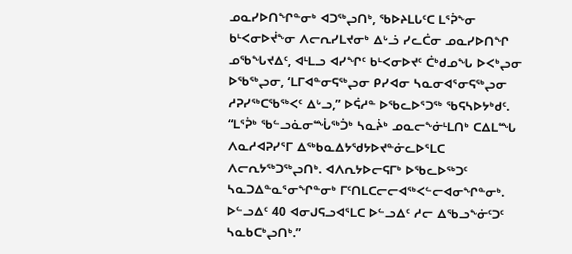ᓄᓇᓯᐅᑎᖏᓐᓂᒃ ᐊᑐᖅᖢᑎᒃ, ᖃᐅᔨᒪᒐᑦᑕ ᒪᕐᕉᖕᓂ ᑲᒻᐸᓂᐅᔫᖕᓂ ᐱᓕᕆᓯᒪᔪᓂᒃ ᐃᒡᓘ ᓯᓚᑖᓂ ᓄᓇᓯᐅᑎᖏ ᓄᖃᖓᔪᐃᑦ, ᐊᒻᒪᓗ ᐊᓯᖏᑦ ᑲᒻᐸᓂᐅᔪᑦ ᑖᒃᑯᓄᖓ ᐅᐸᒃᖢᓂ ᐅᖃᖅᖢᓂ, ‘ᒪᒥᐊᓐᓂᕋᖅᖢᓂ ᑭᓯᐊᓂ ᓴᓇᓂᐊᕐᓂᕋᖅᖢᓂ ᓱᕈᓯᖅᑕᖃᖅᐸᑦ ᐃᒡᓗ,” ᐅᕌᓱᓐ ᐅᖃᓚᐅᕐᑐᖅ ᖃᕋᓴᐅᔭᒃᑯᑦ.
“ᒪᕐᕉᒃ ᖃᓪᓗᓈᓂᙶᖅᑑᒃ ᓴᓇᔩᒃ ᓄᓇᓕᖕᓃᒻᒪᑎᒃ ᑕᐃᒪᙵ ᐱᓇᓱᐊᕈᓯᕐᒥ ᐃᖅᑲᓇᐃᔭᖁᔭᐅᔪᓐᓃᓚᐅᕐᒪᑕ ᐱᓕᕆᔭᖅᑐᖅᖢᑎᒃ. ᐊᐱᕆᔭᐅᓕᕋᒥᒃ ᐅᖃᓚᐅᖅᑐᑦ ᓴᓇᑐᐃᓐᓇᕐᓂᖏᓐᓂᒃ ᒥᑦᑎᒪᑕᓕᓕᐊᖅᐸᓪᓕᐊᓂᖏᓐᓂᒃ. ᐅᓪᓗᐃᑦ 40 ᐊᓂᒍᕋᓗᐊᕐᒪᑕ ᐅᓪᓗᐃᑦ ᓱᓕ ᐃᖃᓗᖕᓃᑦᑐᑦ ᓴᓇᑲᑕᒃᖢᑎᒃ.”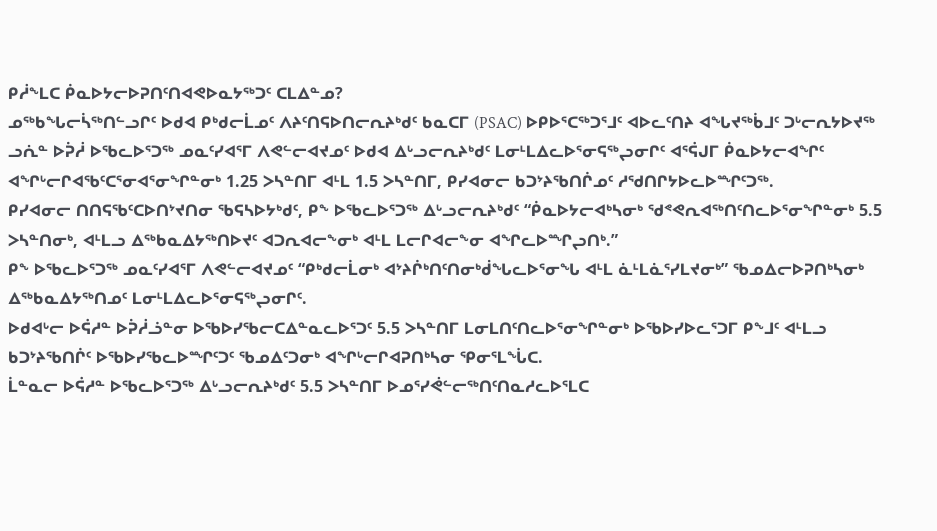ᑭᓲᖕᒪᑕ ᑮᓇᐅᔭᓕᐅᕈᑎᑦᑎᐊᕙᐅᓇᔭᖅᑐᑦ ᑕᒪᐃᓐᓄ?
ᓄᖅᑲᖓᓕᓵᖅᑎᓪᓗᒋᑦ ᐅᑯᐊ ᑭᒃᑯᓕᒫᓄᑦ ᐱᔨᑦᑎᕋᐅᑎᓕᕆᔨᒃᑯᑦ ᑲᓇᑕᒥ (PSAC) ᐅᑭᐅᕐᑕᖅᑐᕐᒧᑦ ᐊᐅᓚᑦᑎᔨ ᐊᖓᔪᖅᑳᒧᑦ ᑐᒡᓕᕆᔭᐅᔪᖅ ᓗᕇᓐ ᐅᕉᓲ ᐅᖃᓚᐅᕐᑐᖅ ᓄᓇᑦᓯᐊᕐᒥ ᐱᕙᓪᓕᐊᔪᓄᑦ ᐅᑯᐊ ᐃᒡᓗᓕᕆᔨᒃᑯᑦ ᒪᓂᒻᒪᐃᓚᐅᕐᓂᕋᖅᖢᓂᒋᑦ ᐊᕐᕌᒍᒥ ᑮᓇᐅᔭᓕᐊᖏᑦ ᐊᖏᒡᓕᒋᐊᖃᑦᑕᕐᓂᐊᕐᓂᖏᓐᓂᒃ 1.25 ᐳᓴᓐᑎᒥ ᐊᒻᒪ 1.5 ᐳᓴᓐᑎᒥ, ᑭᓯᐊᓂᓕ ᑲᑐᔾᔨᖃᑎᒌᓄᑦ ᓱᖁᑎᒋᔭᐅᓚᐅᙱᑦᑐᖅ.
ᑭᓯᐊᓂᓕ ᑎᑎᕋᖃᑦᑕᐅᑎᔾᔪᑎᓂ ᖃᕋᓴᐅᔭᒃᑯᑦ, ᑭᖕ ᐅᖃᓚᐅᕐᑐᖅ ᐃᒡᓗᓕᕆᔨᒃᑯᑦ “ᑮᓇᐅᔭᓕᐊᒃᓴᓂᒃ ᖁᕝᕙᕆᐊᖅᑎᑦᑎᓚᐅᕐᓂᖏᓐᓂᒃ 5.5 ᐳᓴᓐᑎᓂᒃ, ᐊᒻᒪᓗ ᐃᖅᑲᓇᐃᔭᖅᑎᐅᔪᑦ ᐊᑐᕆᐊᓕᖕᓂᒃ ᐊᒻᒪ ᒪᓕᒋᐊᓕᖕᓂ ᐊᖏᓚᐅᙱᖢᑎᒃ.”
ᑭᖕ ᐅᖃᓚᐅᕐᑐᖅ ᓄᓇᑦᓯᐊᕐᒥ ᐱᕙᓪᓕᐊᔪᓄᑦ “ᑭᒃᑯᓕᒫᓂᒃ ᐊᔾᔨᒌᒃᑎᑦᑎᓂᒃᑰᖓᓚᐅᕐᓂᖓ ᐊᒻᒪ ᓈᒻᒪᓈᕐᓯᒪᔪᓂᒃ” ᖃᓄᐃᓕᐅᕈᑎᒃᓴᓂᒃ ᐃᖅᑲᓇᐃᔭᖅᑎᓄᑦ ᒪᓂᒻᒪᐃᓚᐅᕐᓂᕋᖅᖢᓂᒋᑦ.
ᐅᑯᐊᒡᓕ ᐅᕌᓱᓐ ᐅᕉᓲᓘᓐᓂ ᐅᖃᐅᓯᖃᓕᑕᐃᓐᓇᓚᐅᕐᑐᑦ 5.5 ᐳᓴᓐᑎᒥ ᒪᓂᒪᑎᑦᑎᓚᐅᕐᓂᖏᓐᓂᒃ ᐅᖃᐅᓯᐅᓚᕐᑐᒥ ᑭᖕᒧᑦ ᐊᒻᒪᓗ ᑲᑐᔾᔨᖃᑎᒌᑦ ᐅᖃᐅᓯᖃᓚᐅᙱᑦᑐᑦ ᖃᓄᐃᑦᑐᓂᒃ ᐊᖏᒡᓕᒋᐊᕈᑎᒃᓴᓂ ᕿᓂᕐᒪᖔᑕ.
ᒫᓐᓇᓕ ᐅᕌᓱᓐ ᐅᖃᓚᐅᕐᑐᖅ ᐃᒡᓗᓕᕆᔨᒃᑯᑦ 5.5 ᐳᓴᓐᑎᒥ ᐅᓄᕐᓯᕚᓪᓕᖅᑎᑦᑎᓇᓱᓚᐅᕐᒪᑕ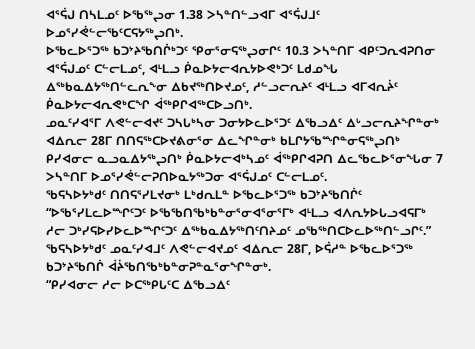ᐊᕐᕌᒍ ᑎᓴᒪᓄᑦ ᐅᖃᖅᖢᓂ 1.38 ᐳᓴᓐᑎᓪᓗᐊᒥ ᐊᕐᕌᒍᒧᑦ ᐅᓄᕐᓯᕚᓪᓕᖃᑦᑕᕋᔭᖅᖢᑎᒃ.
ᐅᖃᓚᐅᕐᑐᖅ ᑲᑐᔾᔨᖃᑎᒌᒃᑐᑦ ᕿᓂᕐᓂᕋᖅᖢᓂᒋᑦ 10.3 ᐳᓴᓐᑎᒥ ᐊᑭᑦᑐᕆᐊᕈᑎᓂ ᐊᕐᕌᒍᓄᑦ ᑕᓪᓕᒪᓄᑦ, ᐊᒻᒪᓗ ᑮᓇᐅᔭᓕᐊᕆᔭᐅᕙᒃᑐᑦ ᒪᑯᓄᖓ ᐃᖅᑲᓇᐃᔭᖅᑎᓪᓚᕆᖕᓂ ᐃᑲᔪᖅᑎᐅᔪᓄᑦ, ᓱᓪᓗᓕᕆᔨᑦ ᐊᒻᒪᓗ ᐊᒥᐊᕆᔩᑦ ᑮᓇᐅᔭᓕᐊᕆᕙᒃᑕᖏ ᐋᖅᑭᒋᐊᖅᑕᐅᓗᑎᒃ.
ᓄᓇᑦᓯᐊᕐᒥ ᐱᕙᓪᓕᐊᔪᑦ ᑐᓴᒐᒃᓴᓂ ᑐᓂᔭᐅᓚᐅᕐᑐᑦ ᐃᖃᓗᐃᑦ ᐃᒡᓗᓕᕆᔨᖏᓐᓂᒃ ᐊᐃᕆᓕ 28ᒥ ᑎᑎᕋᖅᑕᐅᔪᕕᓂᕐᓂ ᐃᓚᖏᓐᓂᒃ ᑲᒪᒋᔭᖃᙱᓐᓂᕋᖅᖢᑎᒃ ᑭᓯᐊᓂᓕ ᓇᓗᓇᐃᔭᖅᖢᑎᒃ ᑮᓇᐅᔭᓕᐊᒃᓴᓄᑦ ᐋᖅᑭᒋᐊᕈᑎ ᐃᓚᖃᓚᐅᕐᓂᖓᓂ 7 ᐳᓴᓐᑎᒥ ᐅᓄᕐᓯᕚᓪᓕᕈᑎᐅᓇᔭᖅᑐᓂ ᐊᕐᕌᒍᓄᑦ ᑕᓪᓕᒪᓄᑦ.
ᖃᕋᓴᐅᔭᒃᑯᑦ ᑎᑎᕋᕐᓯᒪᔪᓂᒃ ᒪᒃᑯᕆᒪᓐ ᐅᖃᓚᐅᕐᑐᖅ ᑲᑐᔾᔨᖃᑎᒌᑦ “ᐅᖃᕐᓯᒪᓚᐅᙱᑦᑐᑦ ᐅᖃᖃᑎᖃᒃᑲᓐᓂᕐᓂᐊᕐᓂᕐᒥᒃ ᐊᒻᒪᓗ ᐊᐱᕆᔭᐅᒐᓗᐊᕋᒥᒃ ᓱᓕ ᑐᒃᓯᕋᐅᓯᐅᓚᐅᙱᑦᑐᑦ ᐃᖅᑲᓇᐃᔭᖅᑎᑦᑎᔨᓄᑦ ᓄᖃᖅᑎᑕᐅᓚᐅᖅᑎᓪᓗᒋᑦ.”
ᖃᕋᓴᐅᔭᒃᑯᑦ ᓄᓇᑦᓯᐊᒧᑦ ᐱᕙᓪᓕᐊᔪᓄᑦ ᐊᐃᕆᓕ 28ᒥ, ᐅᕌᓱᓐ ᐅᖃᓚᐅᕐᑐᖅ ᑲᑐᔾᔨᖃᑎᒌ ᐋᔩᖃᑎᖃᒃᑲᓐᓂᕈᓐᓇᕐᓂᖏᓐᓂᒃ.
“ᑭᓯᐊᓂᓕ ᓱᓕ ᐅᑕᖅᑭᒐᑦᑕ ᐃᖃᓗᐃᑦ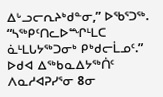ᐃᒡᓗᓕᕆᔨᒃᑯᓐᓂ,” ᐅᖃᕐᑐᖅ. “ᓴᖅᑭᑦᑎᓚᐅᙱᒻᒪᑕ ᓈᒻᒪᒐᔭᖅᑐᓂᒃ ᑭᒃᑯᓕᒫᓄᑦ.”
ᐅᑯᐊ ᐃᖅᑲᓇᐃᔭᖅᑏᑦ ᐱᓇᓱᐊᕈᓯᕐᓂ 8ᓂ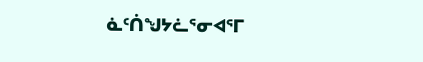ᓈᑦᑏᖑᔭᓛᕐᓂᐊᕐᒥ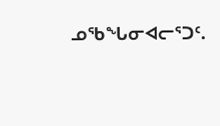ᓄᖃᖓᓂᐊᓕᕐᑐᑦ.